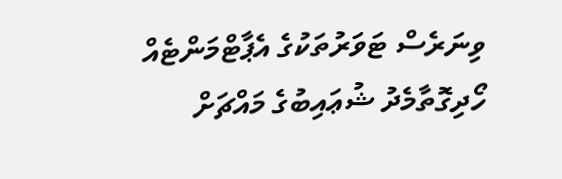ވިނަރެސް ޓަވަރުތަކުގެ އެޕާޓްމަންޓެއް ހޯދިގޮތާމެދު ޝުޢައިބުގެ މައްޗަށް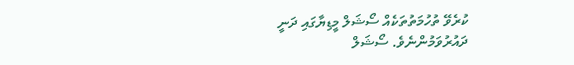ކުރެވޭ ތުހުމަތުތަކެއް ސޯޝަލް މީޑިޔާގައި ދަނީ ދައުރުވަމުންނެވެ. ސޯޝަލް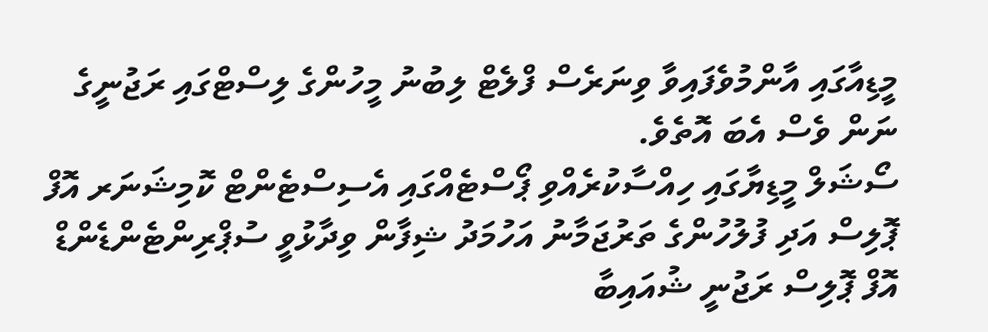މީޑިއާގައި އާންމުވެފައިވާ ވިނަރެސް ފްލެޓް ލިބުނު މީހުންގެ ލިސްޓްގައި ރަޖުނީގެ ނަން ވެސް އެބަ އޮތެވެ.
ސޯޝަލް މީޑިޔާގައި ހިއްސާކުރެއްވި ޕޯސްޓެއްގައި އެސިސްޓެންޓް ކޮމިޝަނަރ އޮފް ޕޮލިސް އަދި ފުލުހުންގެ ތަރުޖަމާނު އަހުމަދު ޝިފާން ވިދާޅުވީ ސުޕްރިންޓެންޑެންޑް އޮފް ޕޮލިސް ރަޖުނީ ޝުއައިބާ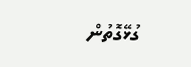ގުޅޭގޮތުން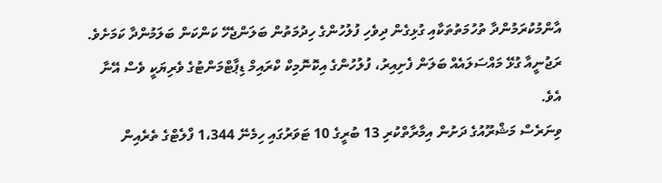އާންމުކުރަމުންދާ ތުހުމަތުތަކާއި ގުޅިގެން ދިވެހި ފުލުހުންގެ ހިދުމަތުން ބަލަންޖެހޭ ކަންކަން ބަލަމުންދާ ކަމަށެވެ.
ރަޖުނީއާ ގުޅޭ މައްސަލައެއް ބަލަން ފެށިއިރު، ފުލުހުންގެ އިކޮނޮމިކް ކްރައިމް ޑިޕާޓްމަންޓުގެ ވެރިޔަކީ ވެސް އޭނާ އެވެ.
ވިނަރެސް މަޝްރޫއުގެ ދަށުން އިމާރާތްކުރި 13 ބުރީގެ 10 ޓަވަރުގައި ހިމެނޭ 1،344 ފްލެޓްގެ ތެރެއިން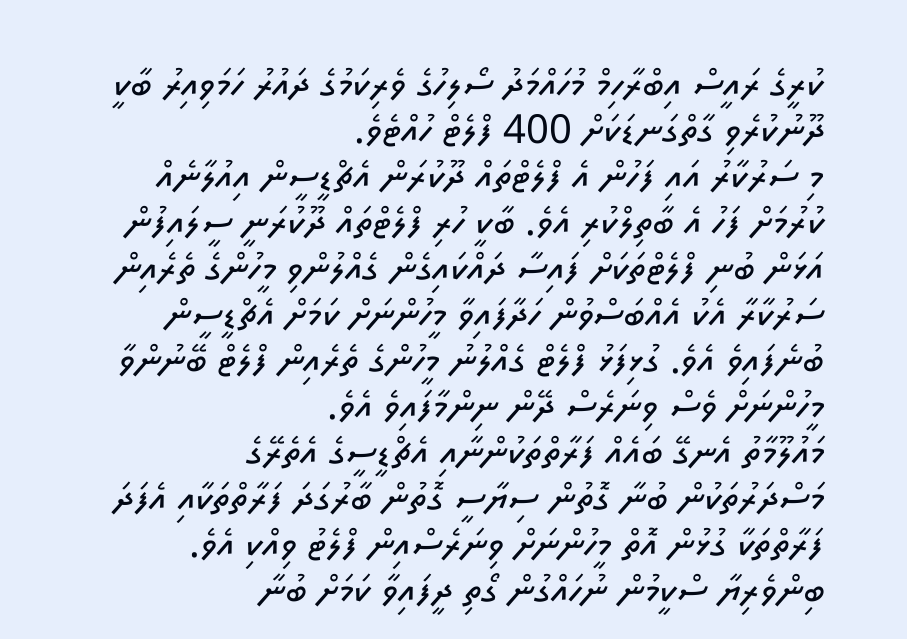ކުރީގެ ރައީސް އިބްރާހިމް މުހައްމަދު ސޯލިހުގެ ވެރިކަމުގެ ދައުރު ހަމަވިއިރު ބާކީ ދޫނުކުރެވި ގާތްގަނޑަކަށް 400 ފްލެޓް ހުއްޓެވެ.
މި ސަރުކާރު އައި ފަހުން އެ ފްލެޓްތައް ދޫކުރަން އެޗްޑީސީން އިއުލާނެއް ކުރުމަށް ފަހު އެ ބާތިލްކުރި އެވެ. ބާކީ ހުރި ފްލެޓްތައް ދޫކުރަނީ ސީލައިފުން އަޅަން ބުނި ފްލެޓްތަކަށް ފައިސާ ދައްކައިގެން ގެއްލުންވި މީހުންގެ ތެރެއިން ސަރުކާރާ އެކު އެއްބަސްވުން ހަދާފައިވާ މީހުންނަށް ކަމަށް އެޗްޑީސީން ބުނެފައިވެ އެވެ. ގުޅިފަޅު ފްލެޓް ގެއްލުނު މީހުންގެ ތެރެއިން ފްލެޓް ބޭނުންވާ މީހުންނަށް ވެސް ވިނަރެސް ދޭން ނިންމާފައިވެ އެވެ.
މައުލޫމާތު އެނގޭ ބައެއް ފަރާތްތަކުންނާއި އެޗްޑީސީގެ އެތެރޭގެ މަސްދަރުތަކުން ބުނާ ގޮތުން ސިޔާސީ ގޮތުން ބާރުގަދަ ފަރާތްތަކާއި އެފަދަ ފަރާތްތަކާ ގުޅުން އޮތް މީހުންނަށް ވިނަރެސްއިން ފްލެޓު ވިއްކި އެވެ.
ބިންވެރިޔާ ސްކީމުން ނުހައްގުން ގޯތި ދީފައިވާ ކަމަށް ބުނާ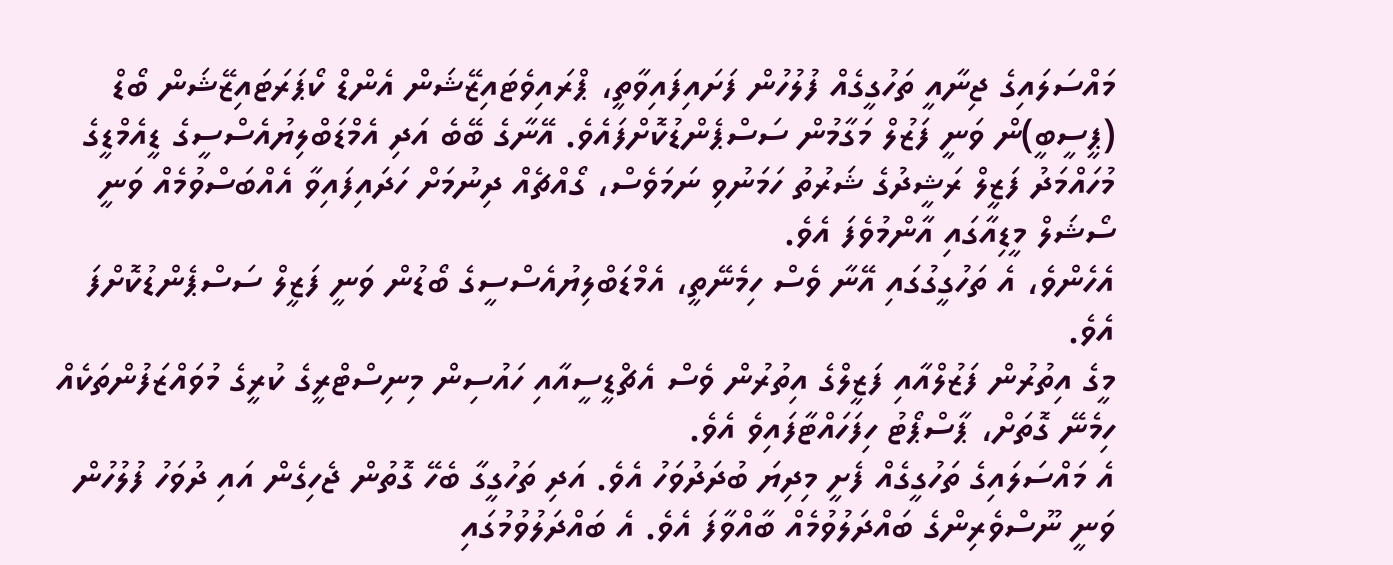މައްސަލައިގެ ޖިނާއީ ތަހުގީގެއް ފުލުހުން ފަށައިފައިވާތީ، ޕްރައިވެޓައިޒޭޝަން އެންޑް ކޯޕަރަޓައިޒޭޝަން ބޯޑް (ޕީސީބީ)ން ވަނީ ފަޒުލް މަގާމުން ސަސްޕެންޑުކޮށްފައެވެ. އޭނާގެ ބޭބެ އަދި އެމްޑަބްލިޔުއެސްސީގެ ޑީއެމްޑީގެ މުހައްމަދު ފަޒީލް ރަޝީދުގެ ޝަރުތު ހަމަނުވި ނަމަވެސް، ގޯއްޗެއް ދިނުމަށް ހަދައިފައިވާ އެއްބަސްވުމެއް ވަނީ ސޯޝަލް މީޑިއާގައި އާންމުވެފަ އެވެ.
އެހެންވެ، އެ ތަހުގީގުގައި އޭނާ ވެސް ހިމެނޭތީ، އެމްޑަބްލިޔުއެސްސީގެ ބޯޑުން ވަނީ ފަޒީލް ސަސްޕެންޑުކޮށްފަ އެވެ.
މީގެ އިތުރުން ފަޒުލްއާއި ފަޒީލްގެ އިތުރުން ވެސް އެޗްޑީސީއާއި ހައުސިން މިނިސްޓްރީގެ ކުރީގެ މުވައްޒަފުންތަކެއް ހިމެނޭ ގޮތަށް، ޕާސްޕޯޓު ހިފަހައްޓާފައިވެ އެވެ.
އެ މައްސަލައިގެ ތަހުގީގެއް ފެށީ މިދިޔަ ބުދަދުވަހު އެވެ. އަދި ތަހުގީގާ ބެހޭ ގޮތުން ޖެހިގެން އައި ދުވަހު ފުލުހުން ވަނީ ނޫސްވެރިންގެ ބައްދަލުވުމެއް ބާއްވާފަ އެވެ. އެ ބައްދަލުވުމުގައި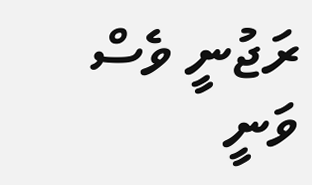ރަޖުނީ ވެސް ވަނީ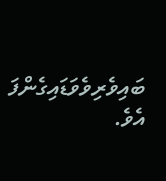ބައިވެރިވެވަޑައިގެންފަ އެވެ.